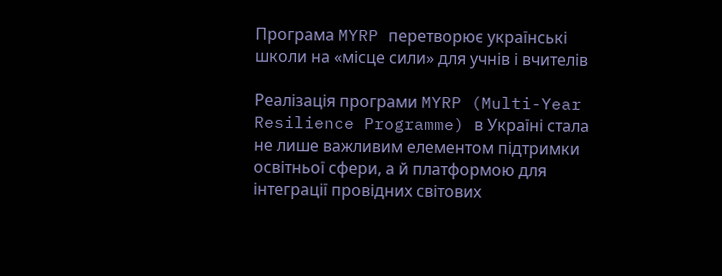Програма MYRP перетворює українські школи на «місце сили» для учнів і вчителів

Реалізація програми MYRP (Multi-Year Resilience Programme) в Україні стала не лише важливим елементом підтримки освітньої сфери, а й платформою для інтеграції провідних світових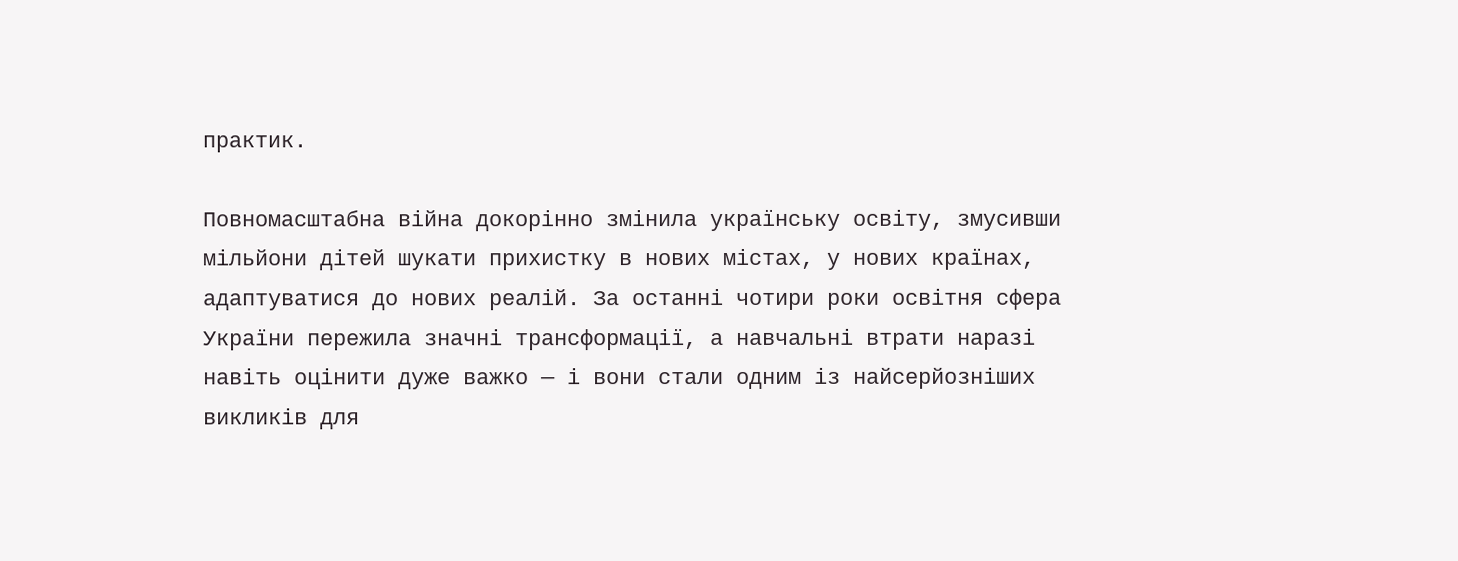практик.

Повномасштабна війна докорінно змінила українську освіту, змусивши мільйони дітей шукати прихистку в нових містах, у нових країнах, адаптуватися до нових реалій. За останні чотири роки освітня сфера України пережила значні трансформації, а навчальні втрати наразі навіть оцінити дуже важко — і вони стали одним із найсерйозніших викликів для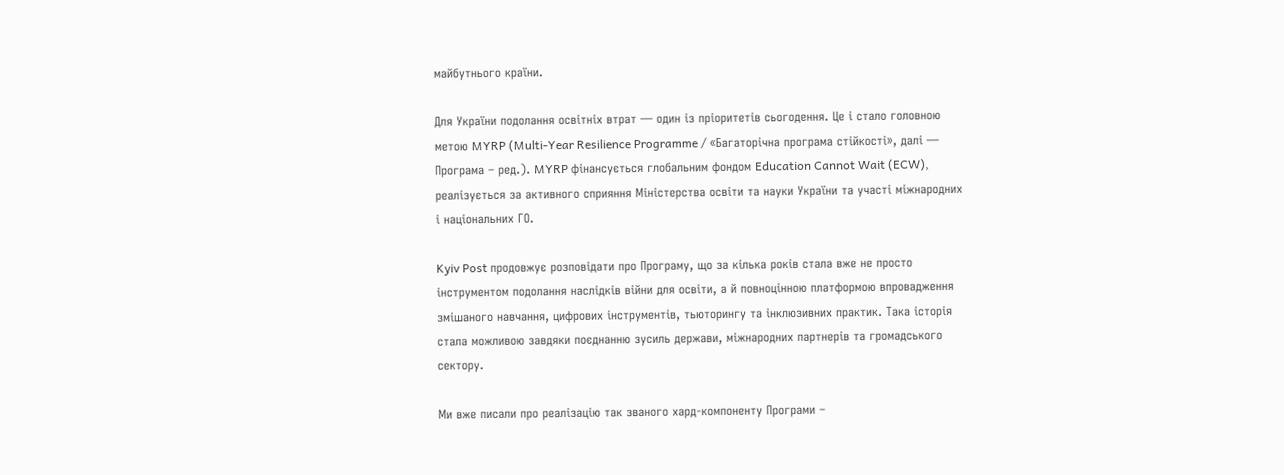майбутнього країни.

Для України подолання освітніх втрат — один із пріоритетів сьогодення. Це і стало головною метою MYRP (Multi-Year Resilience Programme / «Багаторічна програма стійкості», далі — Програма – ред.). MYRP фінансується глобальним фондом Education Cannot Wait (ECW), реалізується за активного сприяння Міністерства освіти та науки України та участі міжнародних і національних ГО.

Kyiv Post продовжує розповідати про Програму, що за кілька років стала вже не просто інструментом подолання наслідків війни для освіти, а й повноцінною платформою впровадження змішаного навчання, цифрових інструментів, тьюторингу та інклюзивних практик. Така історія стала можливою завдяки поєднанню зусиль держави, міжнародних партнерів та громадського сектору.

Ми вже писали про реалізацію так званого хард-компоненту Програми –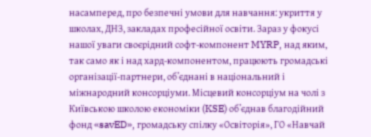насамперед, про безпечні умови для навчання: укриття у школах, ДНЗ, закладах професійної освіти. Зараз у фокусі нашої уваги своєрідний софт-компонент MYRP, над яким, так само як і над хард-компонентом, працюють громадські організації-партнери, об’єднані в національний і міжнародний консорціуми. Місцевий консорціум на чолі з Київською школою економіки (KSE) об’єднав благодійний фонд «savED», громадську спілку «Освіторія», ГО «Навчай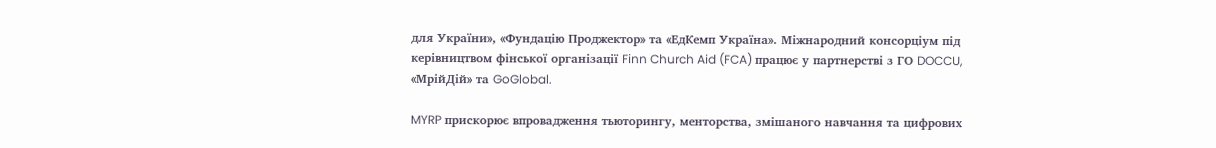для України», «Фундацію Проджектор» та «ЕдКемп Україна». Міжнародний консорціум під керівництвом фінської організації Finn Church Aid (FCA) працює у партнерстві з ГО DOCCU, «МрійДій» та GoGlobal.

MYRP прискорює впровадження тьюторингу, менторства, змішаного навчання та цифрових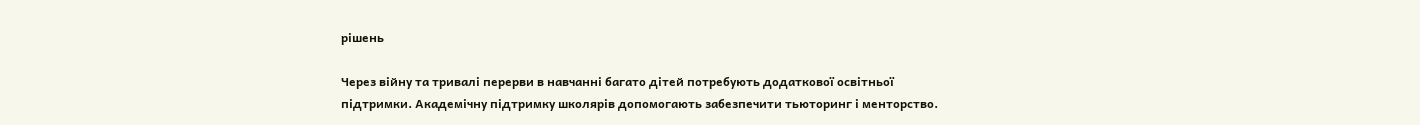рішень

Через війну та тривалі перерви в навчанні багато дітей потребують додаткової освітньої підтримки. Академічну підтримку школярів допомогають забезпечити тьюторинг і менторство.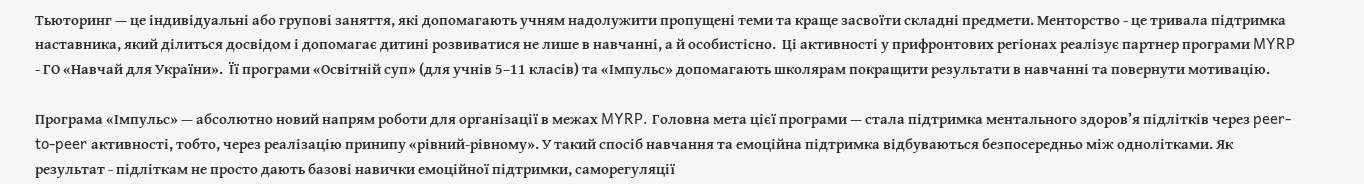Тьюторинг — це індивідуальні або групові заняття, які допомагають учням надолужити пропущені теми та краще засвоїти складні предмети. Менторство - це тривала підтримка наставника, який ділиться досвідом і допомагає дитині розвиватися не лише в навчанні, а й особистісно.  Ці активності у прифронтових регіонах реалізує партнер програми MYRP - ГО «Навчай для України».  Її програми «Освітній суп» (для учнів 5–11 класів) та «Імпульс» допомагають школярам покращити результати в навчанні та повернути мотивацію.

Програма «Імпульс» — абсолютно новий напрям роботи для організації в межах MYRP. Головна мета цієї програми — стала підтримка ментального здоров’я підлітків через peer-to-peer активності, тобто, через реалізацію принипу «рівний-рівному». У такий спосіб навчання та емоційна підтримка відбуваються безпосередньо між однолітками. Як результат - підліткам не просто дають базові навички емоційної підтримки, саморегуляції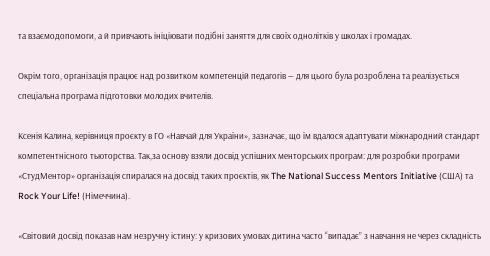та взаємодопомоги, а й привчають ініціювати подібні заняття для своїх однолітків у школах і громадах.

Окрім того, організація працює над розвитком компетенцій педагогів — для цього була розроблена та реалізується спеціальна програма підготовки молодих вчителів.

Ксенія Калина, керівниця проєкту в ГО «Навчай для України», зазначає, що їм вдалося адаптувати міжнародний стандарт компетентнісного тьюторства. Так,за основу взяли досвід успішних менторських програм: для розробки програми «СтудМентор» організація спиралася на досвід таких проєктів, як The National Success Mentors Initiative (США) та Rock Your Life! (Німеччина).

«Світовий досвід показав нам незручну істину: у кризових умовах дитина часто “випадає” з навчання не через складність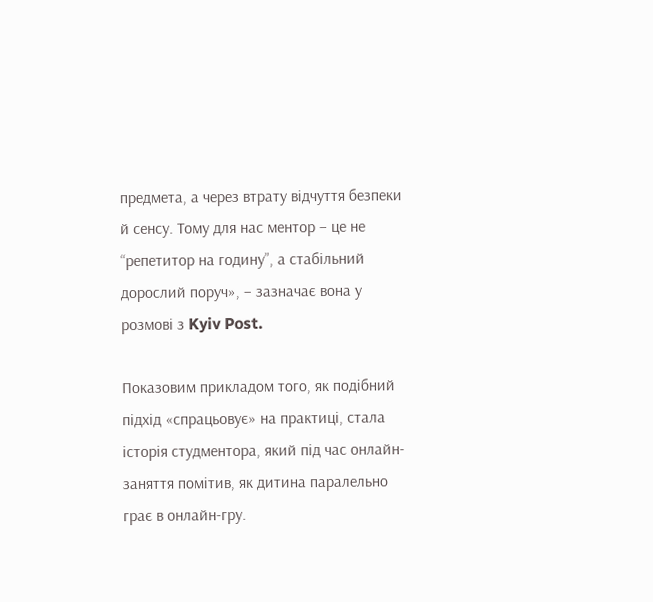предмета, а через втрату відчуття безпеки й сенсу. Тому для нас ментор – це не “репетитор на годину”, а стабільний дорослий поруч», – зазначає вона у розмові з Kyiv Post.

Показовим прикладом того, як подібний підхід «спрацьовує» на практиці, стала історія студментора, який під час онлайн-заняття помітив, як дитина паралельно грає в онлайн-гру.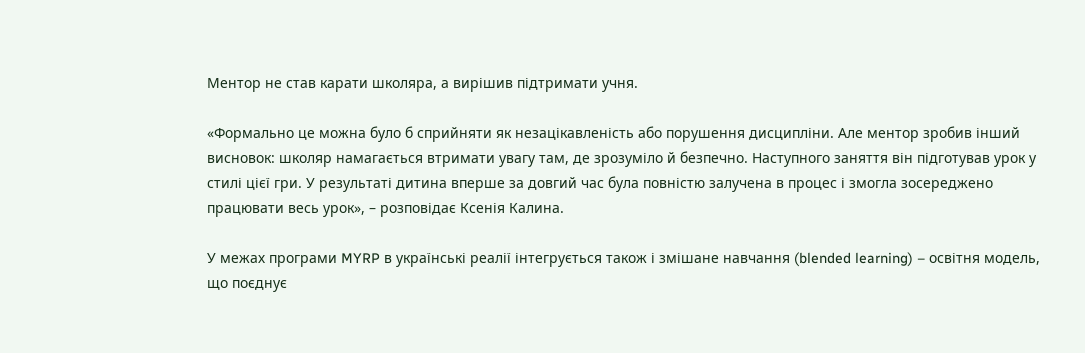Ментор не став карати школяра, а вирішив підтримати учня.

«Формально це можна було б сприйняти як незацікавленість або порушення дисципліни. Але ментор зробив інший висновок: школяр намагається втримати увагу там, де зрозуміло й безпечно. Наступного заняття він підготував урок у стилі цієї гри. У результаті дитина вперше за довгий час була повністю залучена в процес і змогла зосереджено працювати весь урок», – розповідає Ксенія Калина.

У межах програми MYRP в українські реалії інтегрується також і змішане навчання (blended learning) – освітня модель, що поєднує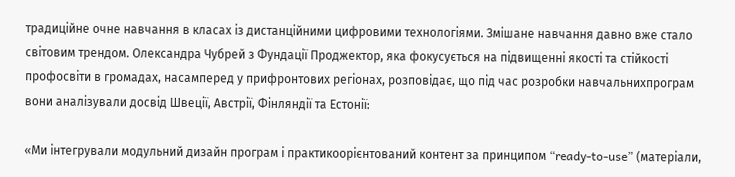традиційне очне навчання в класах із дистанційними цифровими технологіями. Змішане навчання давно вже стало світовим трендом. Олександра Чубрей з Фундації Проджектор, яка фокусується на підвищенні якості та стійкості профосвіти в громадах, насамперед у прифронтових регіонах, розповідає, що під час розробки навчальнихпрограм вони аналізували досвід Швеції, Австрії, Фінляндії та Естонії:

«Ми інтегрували модульний дизайн програм і практикоорієнтований контент за принципом “ready-to-use” (матеріали,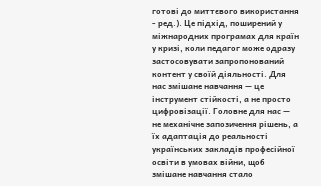готові до миттєвого використання - ред.). Це підхід, поширений у міжнародних програмах для країн у кризі, коли педагог може одразу застосовувати запропонований контент у своїй діяльності. Для нас змішане навчання — це інструмент стійкості, а не просто цифровізації. Головне для нас — не механічне запозичення рішень, а їх адаптація до реальності українських закладів професійної освіти в умовах війни, щоб змішане навчання стало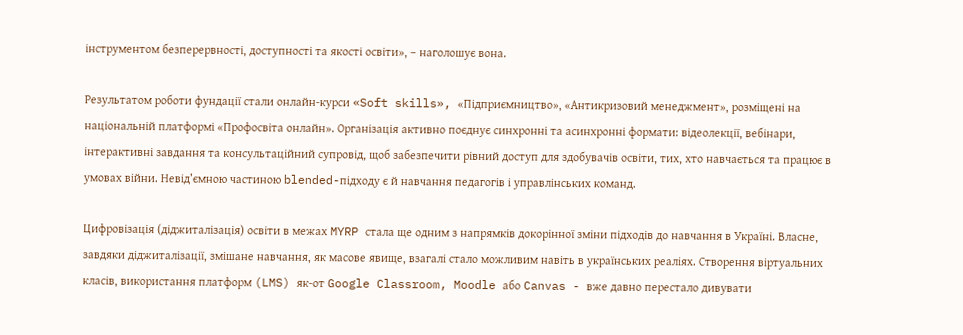інструментом безперервності, доступності та якості освіти», – наголошує вона.

Результатом роботи фундації стали онлайн-курси «Soft skills», «Підприємництво», «Антикризовий менеджмент», розміщені на національній платформі «Профосвіта онлайн». Організація активно поєднує синхронні та асинхронні формати: відеолекції, вебінари, інтерактивні завдання та консультаційний супровід, щоб забезпечити рівний доступ для здобувачів освіти, тих, хто навчається та працює в  умовах війни. Невід’ємною частиною blended-підходу є й навчання педагогів і управлінських команд.

Цифровізація (діджиталізація) освіти в межах MYRP стала ще одним з напрямків докорінної зміни підходів до навчання в Україні. Власне, завдяки діджиталізації, змішане навчання, як масове явище, взагалі стало можливим навіть в українських реаліях. Створення віртуальних класів, використання платформ (LMS) як-от Google Classroom, Moodle або Canvas - вже давно перестало дивувати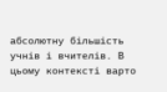абсолютну більшість учнів і вчителів. В цьому контексті варто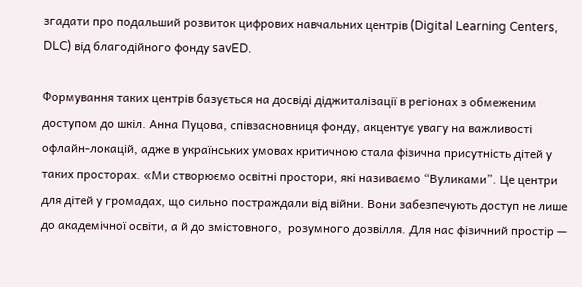згадати про подальший розвиток цифрових навчальних центрів (Digital Learning Centers, DLC) від благодійного фонду savED.

Формування таких центрів базується на досвіді діджиталізації в регіонах з обмеженим доступом до шкіл. Анна Пуцова, співзасновниця фонду, акцентує увагу на важливості офлайн-локацій, адже в українських умовах критичною стала фізична присутність дітей у таких просторах. «Ми створюємо освітні простори, які називаємо “Вуликами”. Це центри для дітей у громадах, що сильно постраждали від війни. Вони забезпечують доступ не лише до академічної освіти, а й до змістовного,  розумного дозвілля. Для нас фізичний простір —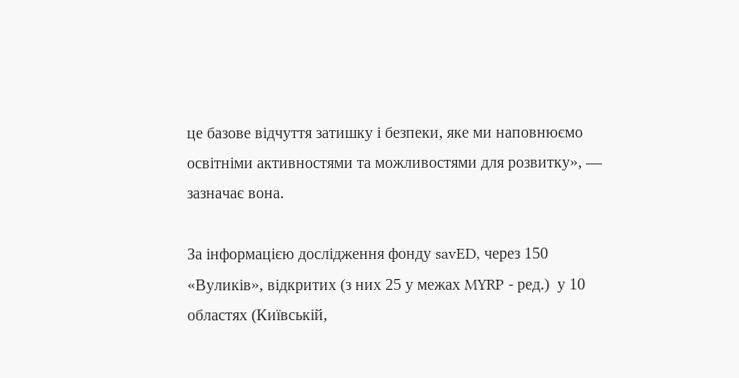це базове відчуття затишку і безпеки, яке ми наповнюємо освітніми активностями та можливостями для розвитку», — зазначає вона.

За інформацією дослідження фонду savED, через 150 «Вуликів», відкритих (з них 25 у межах MYRP - ред.)  у 10 областях (Київській,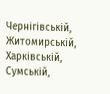Чернігівській, Житомирській, Харківській, Сумській,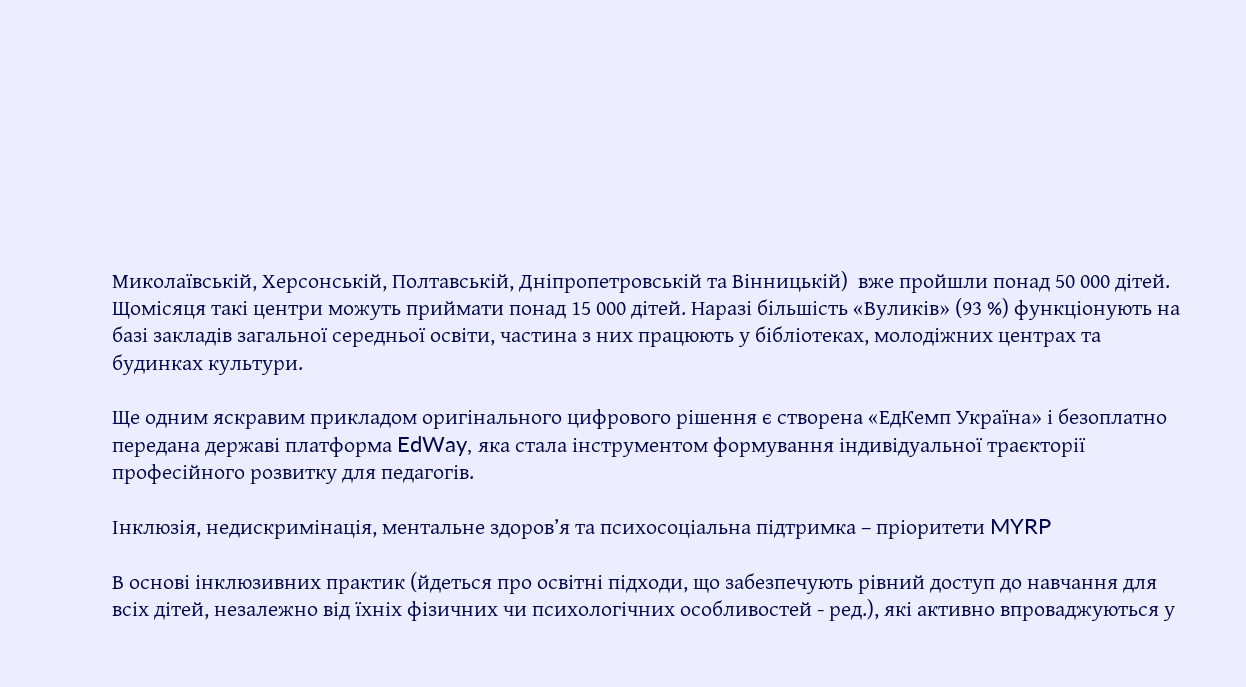Миколаївській, Херсонській, Полтавській, Дніпропетровській та Вінницькій)  вже пройшли понад 50 000 дітей.  Щомісяця такі центри можуть приймати понад 15 000 дітей. Наразі більшість «Вуликів» (93 %) функціонують на базі закладів загальної середньої освіти, частина з них працюють у бібліотеках, молодіжних центрах та будинках культури.

Ще одним яскравим прикладом оригінального цифрового рішення є створена «ЕдКемп Україна» і безоплатно передана державі платформа EdWay, яка стала інструментом формування індивідуальної траєкторії професійного розвитку для педагогів.

Інклюзія, недискримінація, ментальне здоров’я та психосоціальна підтримка – пріоритети MYRP

В основі інклюзивних практик (йдеться про освітні підходи, що забезпечують рівний доступ до навчання для всіх дітей, незалежно від їхніх фізичних чи психологічних особливостей - ред.), які активно впроваджуються у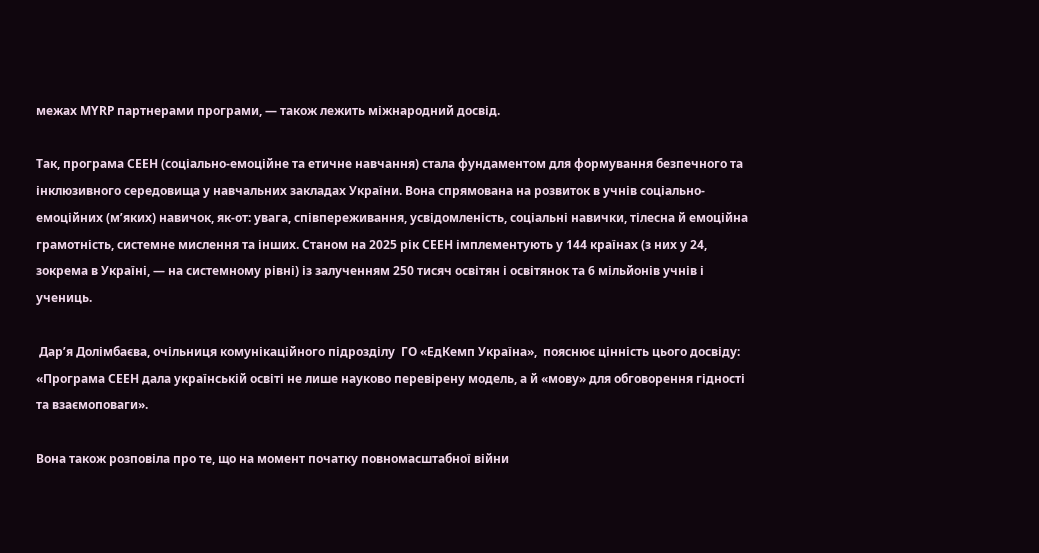межах MYRP партнерами програми, — також лежить міжнародний досвід.

Так, програма СЕЕН (соціально-емоційне та етичне навчання) стала фундаментом для формування безпечного та інклюзивного середовища у навчальних закладах України. Вона спрямована на розвиток в учнів соціально-емоційних (м’яких) навичок, як-от: увага, співпереживання, усвідомленість, соціальні навички, тілесна й емоційна грамотність, системне мислення та інших. Станом на 2025 рік СЕЕН імплементують у 144 країнах (з них у 24, зокрема в Україні, ― на системному рівні) із залученням 250 тисяч освітян і освітянок та 6 мільйонів учнів і учениць.

 Дар’я Долімбаєва, очільниця комунікаційного підрозділу  ГО «ЕдКемп Україна»,  пояснює цінність цього досвіду: «Програма СЕЕН дала українській освіті не лише науково перевірену модель, а й «мову» для обговорення гідності та взаємоповаги».

Вона також розповіла про те, що на момент початку повномасштабної війни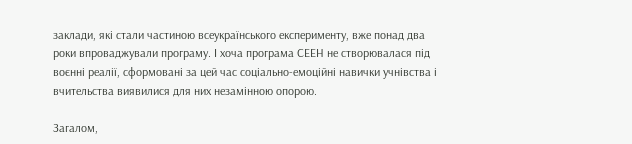заклади, які стали частиною всеукраїнського експерименту, вже понад два роки впроваджували програму. І хоча програма СЕЕН не створювалася під воєнні реалії, сформовані за цей час соціально-емоційні навички учнівства і вчительства виявилися для них незамінною опорою.

Загалом,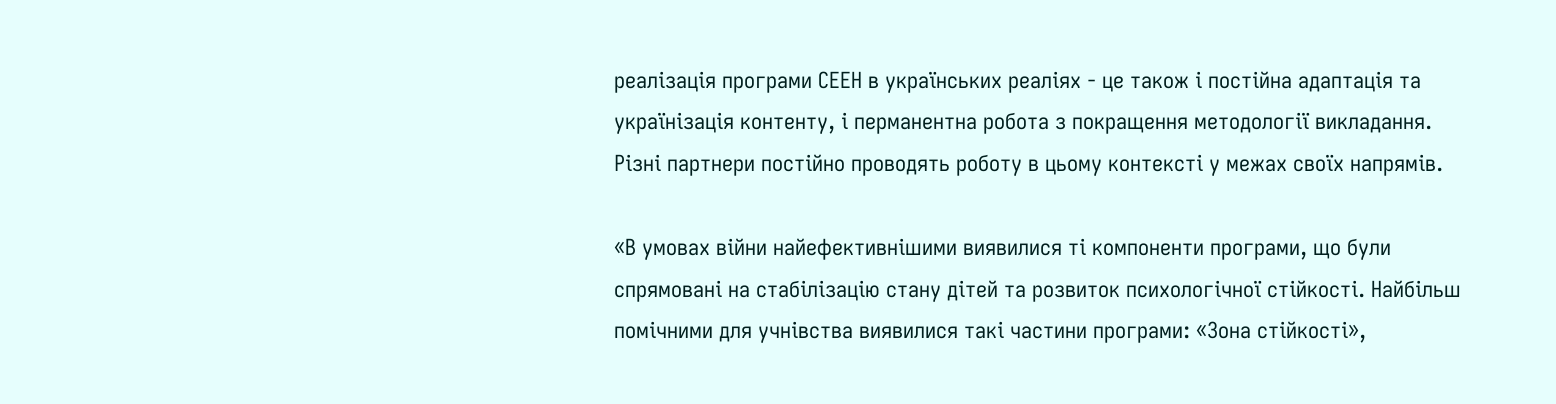реалізація програми СЕЕН в українських реаліях - це також і постійна адаптація та українізація контенту, і перманентна робота з покращення методології викладання. Різні партнери постійно проводять роботу в цьому контексті у межах своїх напрямів.

«В умовах війни найефективнішими виявилися ті компоненти програми, що були спрямовані на стабілізацію стану дітей та розвиток психологічної стійкості. Найбільш помічними для учнівства виявилися такі частини програми: «Зона стійкості»,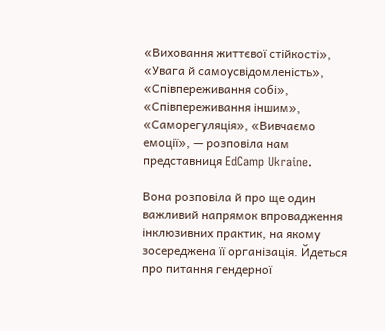«Виховання життєвої стійкості», «Увага й самоусвідомленість», «Співпереживання собі», «Співпереживання іншим», «Саморегуляція», «Вивчаємо емоції», — розповіла нам представниця EdCamp Ukraine.

Вона розповіла й про ще один важливий напрямок впровадження інклюзивних практик, на якому зосереджена її організація. Йдеться про питання гендерної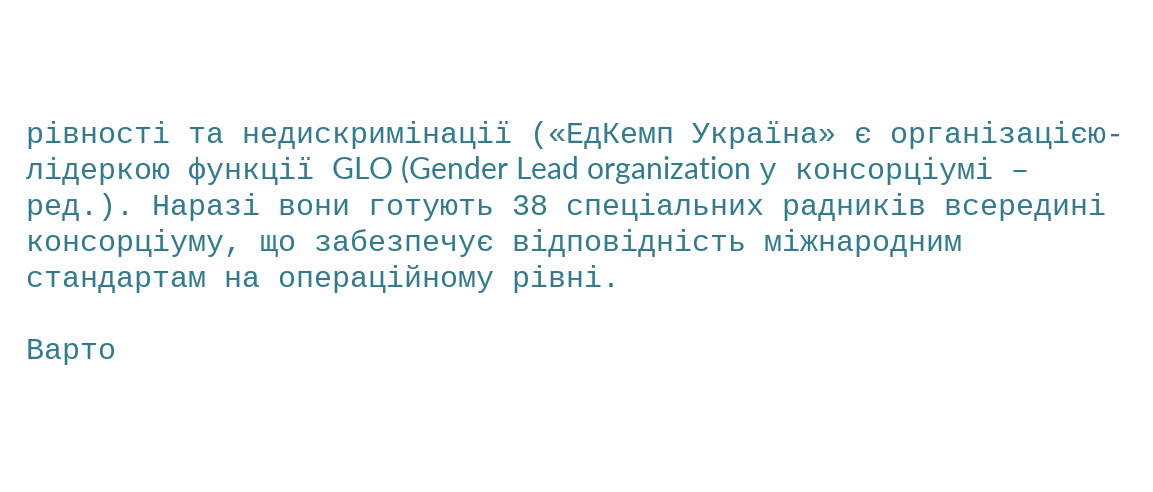рівності та недискримінації («ЕдКемп Україна» є організацією-лідеркою функції GLO (Gender Lead organization у консорціумі – ред.). Наразі вони готують 38 спеціальних радників всередині консорціуму, що забезпечує відповідність міжнародним стандартам на операційному рівні.

Варто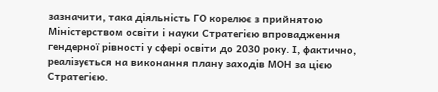зазначити, така діяльність ГО корелює з прийнятою Міністерством освіти і науки Стратегією впровадження гендерної рівності у сфері освіти до 2030 року. І, фактично, реалізується на виконання плану заходів МОН за цією Стратегією.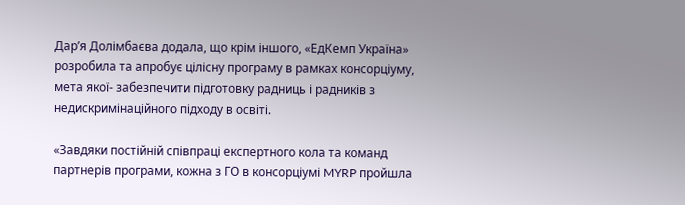Дар’я Долімбаєва додала, що крім іншого, «ЕдКемп Україна» розробила та апробує цілісну програму в рамках консорціуму, мета якої- забезпечити підготовку радниць і радників з недискримінаційного підходу в освіті.

«Завдяки постійній співпраці експертного кола та команд партнерів програми, кожна з ГО в консорціумі MYRP пройшла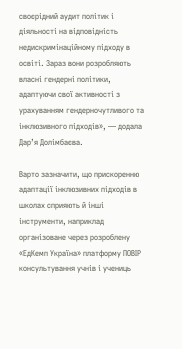своєрідний аудит політик і діяльності на відповідність недискримінаційному підходу в освіті. Зараз вони розробляють власні гендерні політики, адаптуючи свої активності з урахуванням гендерночутливого та інклюзивного підходів», — додала Дар’я Долімбаєва.

Варто зазначити, що прискоренню адаптації інклюзивних підходів в школах сприяють й інші інструменти, наприклад організоване через розроблену «ЕдКемп Україна» платформу ПОВІР консультування учнів і учениць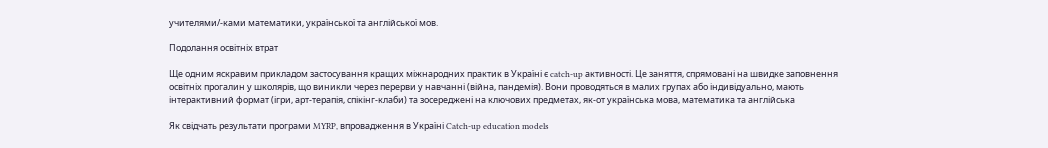учителями/-ками математики, української та англійської мов.

Подолання освітніх втрат

Ще одним яскравим прикладом застосування кращих міжнародних практик в Україні є catch-up активності. Це заняття, спрямовані на швидке заповнення освітніх прогалин у школярів, що виникли через перерви у навчанні (війна, пандемія). Вони проводяться в малих групах або індивідуально, мають інтерактивний формат (ігри, арт-терапія, спікінг-клаби) та зосереджені на ключових предметах, як-от українська мова, математика та англійська

Як свідчать результати програми MYRP, впровадження в Україні Catch-up education models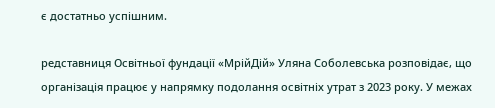є достатньо успішним.

редставниця Освітньої фундації «МрійДій» Уляна Соболевська розповідає, що організація працює у напрямку подолання освітніх утрат з 2023 року. У межах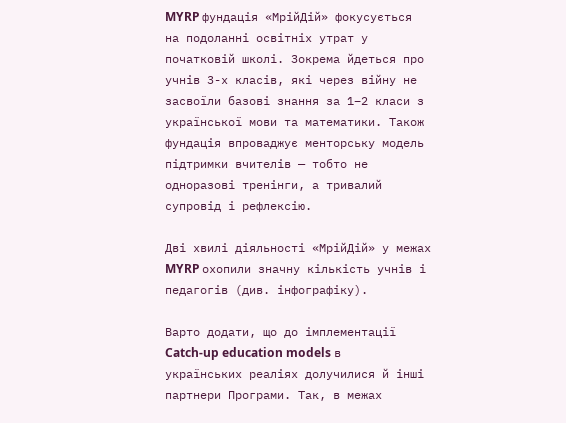MYRP фундація «МрійДій» фокусується на подоланні освітніх утрат у початковій школі. Зокрема йдеться про учнів 3-х класів, які через війну не засвоїли базові знання за 1–2 класи з української мови та математики. Також фундація впроваджує менторську модель підтримки вчителів — тобто не одноразові тренінги, а тривалий супровід і рефлексію.

Дві хвилі діяльності «МрійДій» у межах MYRP охопили значну кількість учнів і педагогів (див. інфографіку).

Варто додати, що до імплементації Catch-up education models в українських реаліях долучилися й інші партнери Програми. Так, в межах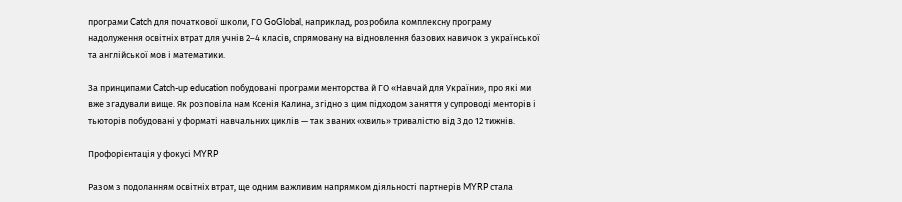програми Catch для початкової школи, ГО GoGlobal, наприклад, розробила комплексну програму надолуження освітніх втрат для учнів 2–4 класів, спрямовану на відновлення базових навичок з української та англійської мов і математики.

За принципами Catch-up education побудовані програми менторства й ГО «Навчай для України», про які ми вже згадували вище. Як розповіла нам Ксенія Калина, згідно з цим підходом заняття у супроводі менторів і тьюторів побудовані у форматі навчальних циклів — так званих «хвиль» тривалістю від 3 до 12 тижнів.

Профорієнтація у фокусі MYRP

Разом з подоланням освітніх втрат, ще одним важливим напрямком діяльності партнерів MYRP стала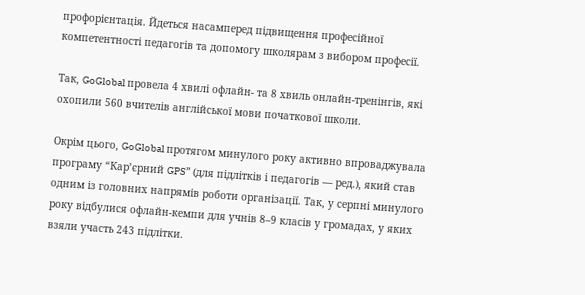профорієнтація. Йдеться насамперед підвищення професійної компетентності педагогів та допомогу школярам з вибором професії.

Так, GoGlobal провела 4 хвилі офлайн- та 8 хвиль онлайн-тренінгів, які охопили 560 вчителів англійської мови початкової школи.

Окрім цього, GoGlobal протягом минулого року активно впроваджувала програму “Кар’єрний GPS” (для підлітків і педагогів — ред.), який став одним із головних напрямів роботи організації. Так, у серпні минулого року відбулися офлайн-кемпи для учнів 8–9 класів у громадах, у яких взяли участь 243 підлітки.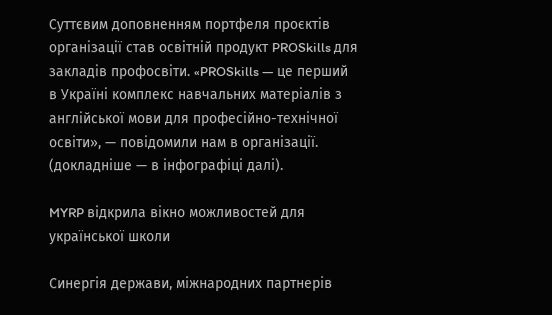Суттєвим доповненням портфеля проєктів організації став освітній продукт PROSkills для закладів профосвіти. «PROSkills — це перший в Україні комплекс навчальних матеріалів з англійської мови для професійно-технічної освіти», — повідомили нам в організації. (докладніше — в інфографіці далі).

MYRP відкрила вікно можливостей для української школи

Синергія держави, міжнародних партнерів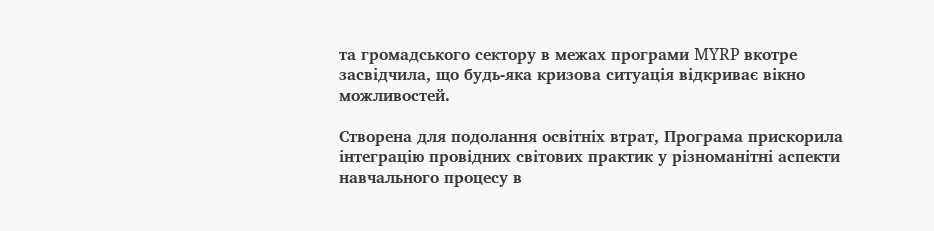та громадського сектору в межах програми MYRP вкотре засвідчила, що будь-яка кризова ситуація відкриває вікно можливостей.

Створена для подолання освітніх втрат, Програма прискорила інтеграцію провідних світових практик у різноманітні аспекти навчального процесу в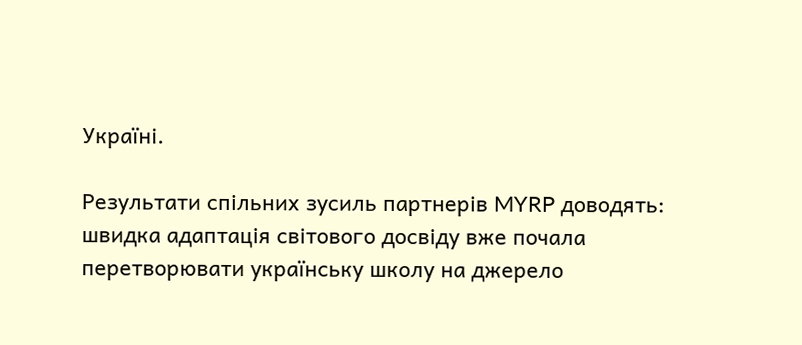Україні.

Результати спільних зусиль партнерів MYRP доводять: швидка адаптація світового досвіду вже почала перетворювати українську школу на джерело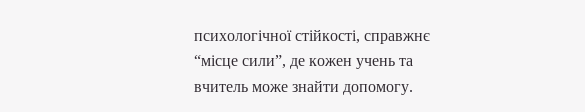психологічної стійкості, справжнє “місце сили”, де кожен учень та вчитель може знайти допомогу.